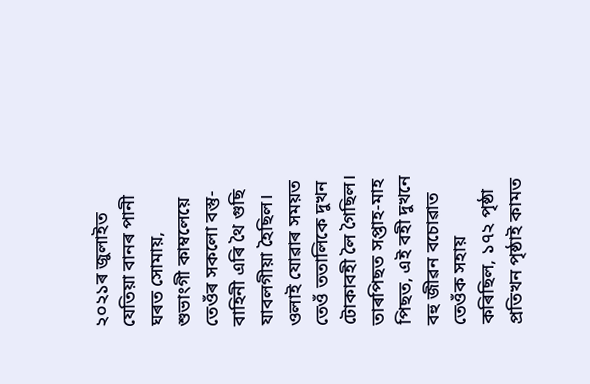২০২১ৰ জুলাইত যেতিয়া বানৰ পানী ঘৰত সোমায়, শুভাংগী কাম্বলেয়ে তেওঁৰ সকলো বস্তু-বাহিনী এৰি থৈ গুছি যাবলগীয়া হৈছিল। ওলাই যোৱাৰ সময়ত তেওঁ ততালিকে দুখন টোকাবহী লৈ গৈছিল।
তাৰপিছত সপ্তাহ-মাহ পিছত, এই বহী দুখনে বহু জীৱন বচোৱাত তেওঁক সহায় কৰিছিল, ১৭২ পৃষ্ঠা প্ৰতিখন পৃষ্ঠাই কামত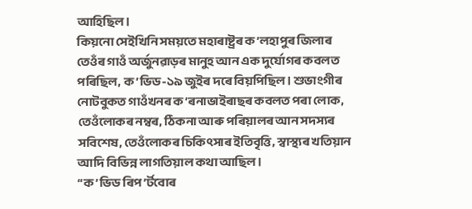আহিছিল।
কিয়নো সেইখিনি সময়তে মহাৰাষ্ট্ৰৰ ক’লহাপুৰ জিলাৰ তেওঁৰ গাওঁ অৰ্জুনৱাড়ৰ মানুহ আন এক দুৰ্যোগৰ কবলত পৰিছিল, ক’ভিড-১৯ জুইৰ দৰে বিয়পিছিল। শুভাংগীৰ নোটবুকত গাওঁখনৰ ক’ৰনাভাইৰাছৰ কবলত পৰা লোক, তেওঁলোকৰ নম্বৰ, ঠিকনা আৰু পৰিয়ালৰ আন সদস্যৰ সবিশেষ, তেওঁলোকৰ চিকিৎসাৰ ইতিবৃত্তি, স্বাস্থ্যৰ খতিয়ান আদি বিভিন্ন লাগতিয়াল কথা আছিল।
“ক’ভিড ৰিপ’ৰ্টবোৰ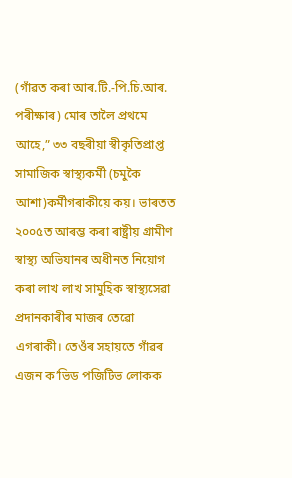(গাঁৱত কৰা আৰ.টি.-পি.চি.আৰ. পৰীক্ষাৰ) মোৰ তালৈ প্ৰথমে আহে,” ৩৩ বছৰীয়া স্বীকৃতিপ্ৰাপ্ত সামাজিক স্বাস্থ্যকৰ্মী (চমুকৈ আশা)কৰ্মীগৰাকীয়ে কয়। ভাৰতত ২০০৫ত আৰম্ভ কৰা ৰাষ্ট্ৰীয় গ্ৰামীণ স্বাস্থ্য অভিযানৰ অধীনত নিয়োগ কৰা লাখ লাখ সামুহিক স্বাস্থ্যসেৱা প্ৰদানকাৰীৰ মাজৰ তেৱো এগৰাকী। তেওঁৰ সহায়তে গাঁৱৰ এজন ক’ভিড পজিটিভ লোকক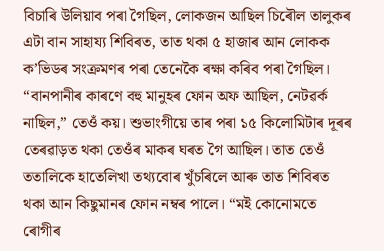বিচাৰি উলিয়াব পৰা গৈছিল, লোকজন আছিল চিৰৌল তালুকৰ এটা বান সাহায্য শিবিৰত, তাত থকা ৫ হাজাৰ আন লোকক ক’ভিডৰ সংক্ৰমণৰ পৰা তেনেকৈ ৰক্ষা কৰিব পৰা গৈছিল।
“বানপানীৰ কাৰণে বহু মানুহৰ ফোন অফ আছিল, নেটৱৰ্ক নাছিল,” তেওঁ কয়। শুভাংগীয়ে তাৰ পৰা ১৫ কিলোমিটাৰ দূৰৰ তেৰৱাড়ত থকা তেওঁৰ মাকৰ ঘৰত গৈ আছিল। তাত তেওঁ ততালিকে হাতেলিখা তথ্যবোৰ খুঁচৰিলে আৰু তাত শিবিৰত থকা আন কিছুমানৰ ফোন নম্বৰ পালে। “মই কোনোমতে ৰোগীৰ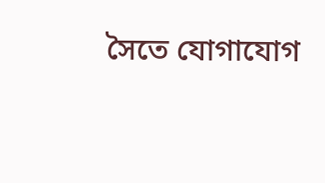সৈতে যোগাযোগ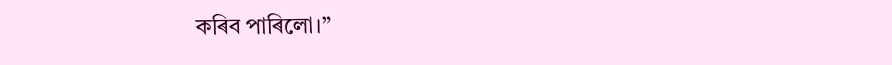কৰিব পাৰিলো।”